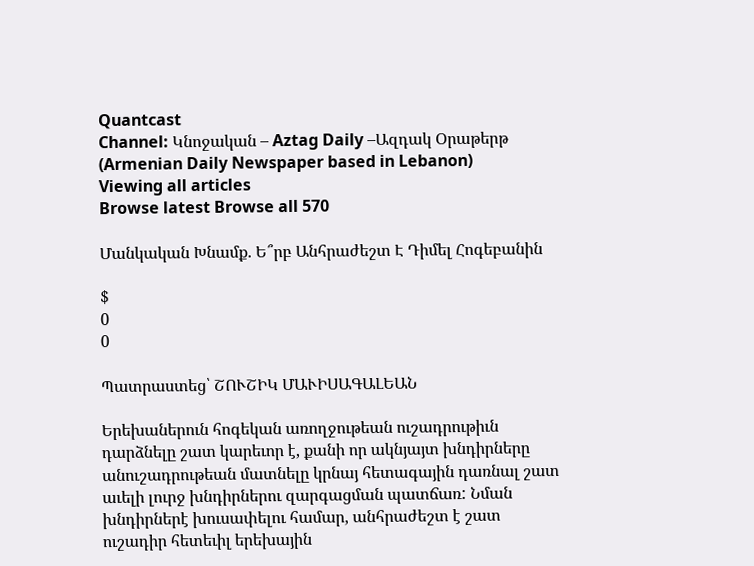Quantcast
Channel: Կնոջական – Aztag Daily –Ազդակ Օրաթերթ (Armenian Daily Newspaper based in Lebanon)
Viewing all articles
Browse latest Browse all 570

Մանկական Խնամք. Ե՞րբ Անհրաժեշտ Է Դիմել Հոգեբանին

$
0
0

Պատրաստեց՝ ՇՈՒՇԻԿ ՄԱՒԻՍԱԳԱԼԵԱՆ

Երեխաներուն հոգեկան առողջութեան ուշադրութիւն դարձնելը շատ կարեւոր է, քանի որ ակնյայտ խնդիրները անուշադրութեան մատնելը կրնայ հետագային դառնալ շատ աւելի լուրջ խնդիրներու զարգացման պատճառ: Նման խնդիրներէ խուսափելու համար, անհրաժեշտ է շատ ուշադիր հետեւիլ երեխային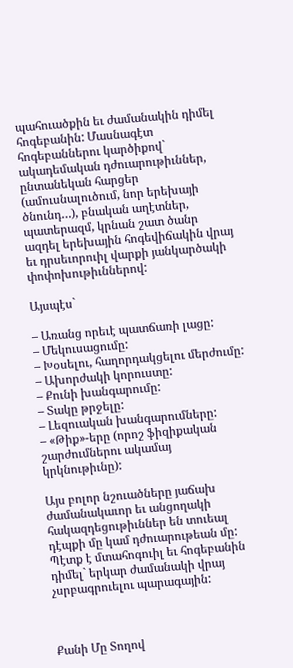պահուածքին եւ ժամանակին դիմել հոգեբանին: Մասնագէտ հոգեբաններու կարծիքով` ակադեմական դժուարութիւններ, ընտանեկան հարցեր (ամուսնալուծում, նոր երեխայի ծնունդ…), բնական աղէտներ, պատերազմ, կրնան շատ ծանր ազդել երեխային հոգեվիճակին վրայ եւ դրսեւորուիլ վարքի յանկարծակի փոփոխութիւններով:

Այսպէս`

– Առանց որեւէ պատճառի լացը:
– Մեկուսացումը:
– Խօսելու, հաղորդակցելու մերժումը:
– Ախորժակի կորուստը:
– Քունի խանգարումը:
– Տակը թրջելը:
– Լեզուական խանգարումները:
– «Թիք»-երը (որոշ ֆիզիքական շարժումներու ակամայ կրկնութիւնը):

Այս բոլոր նշուածները յաճախ ժամանակաւոր եւ անցողակի հակազդեցութիւններ են տուեալ դէպքի մը կամ դժուարութեան մը: Պէտք է մտահոգուիլ եւ հոգեբանին դիմել` երկար ժամանակի վրայ չսրբագրուելու պարագային:



Քանի Մը Տողով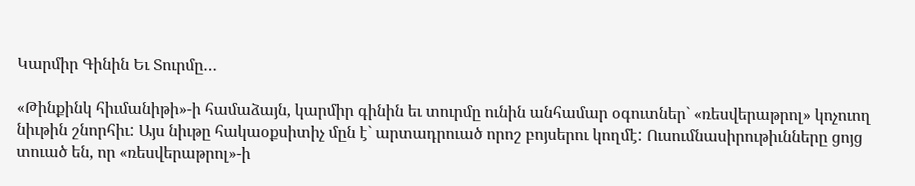Կարմիր Գինին Եւ Տուրմը…

«Թինքինկ հիւմանիթի»-ի համաձայն, կարմիր գինին եւ տուրմը ունին անհամար օգուտներ` «ռեսվերաթրոլ» կոչուող նիւթին շնորհիւ: Այս նիւթը հակաօքսիտիչ մըն է` արտադրուած որոշ բոյսերու կողմէ: Ուսումնասիրութիւնները ցոյց տուած են, որ «ռեսվերաթրոլ»-ի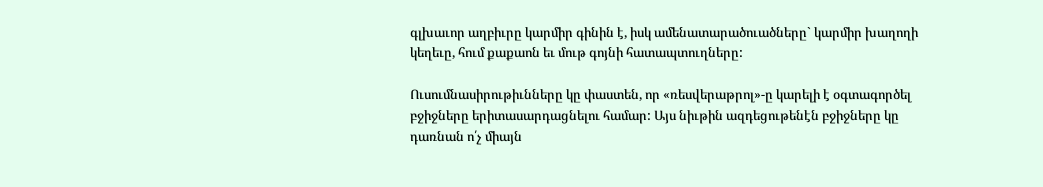գլխաւոր աղբիւրը կարմիր գինին է, իսկ ամենատարածուածները` կարմիր խաղողի կեղեւը, հում քաքաոն եւ մութ գոյնի հատապտուղները:

Ուսումնասիրութիւնները կը փաստեն, որ «ռեսվերաթրոլ»-ը կարելի է օգտագործել բջիջները երիտասարդացնելու համար: Այս նիւթին ազդեցութենէն բջիջները կը դառնան ո՛չ միայն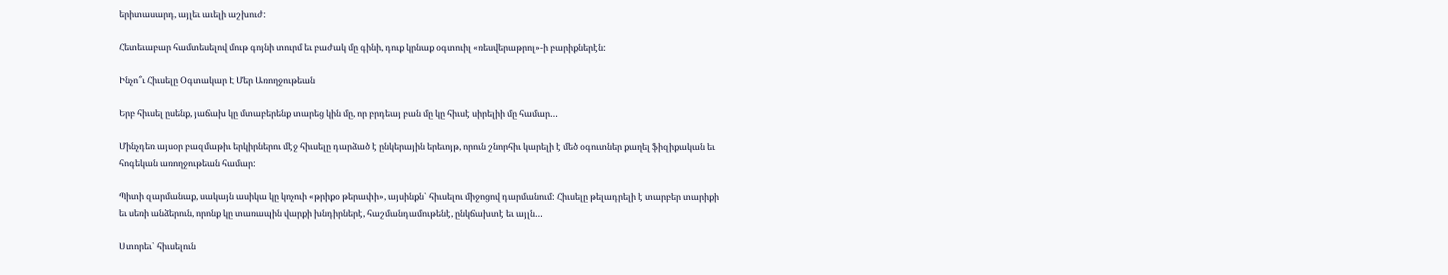երիտասարդ, այլեւ աւելի աշխուժ:

Հետեւաբար համտեսելով մութ գոյնի տուրմ եւ բաժակ մը գինի, դուք կրնաք օգտուիլ «ռեսվերաթրոլ»-ի բարիքներէն:

Ինչո՞ւ Հիւսելը Օգտակար Է Մեր Առողջութեան

Երբ հիւսել ըսենք, յաճախ կը մտաբերենք տարեց կին մը, որ բրդեայ բան մը կը հիւսէ սիրելիի մը համար…

Մինչդեռ այսօր բազմաթիւ երկիրներու մէջ հիւսելը դարձած է ընկերային երեւոյթ, որուն շնորհիւ կարելի է մեծ օգուտներ քաղել ֆիզիքական եւ հոգեկան առողջութեան համար:

Պիտի զարմանաք, սակայն ասիկա կը կոչուի «թրիքօ թերափի», այսինքն` հիւսելու միջոցով դարմանում: Հիւսելը թելադրելի է տարբեր տարիքի եւ սեռի անձերուն, որոնք կը տառապին վարքի խնդիրներէ, հաշմանդամութենէ, ընկճախտէ եւ այլն…

Ստորեւ` հիւսելուն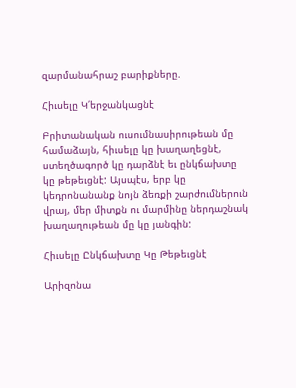զարմանահրաշ բարիքները.

Հիւսելը Կ՛երջանկացնէ

Բրիտանական ուսումնասիրութեան մը համաձայն, հիւսելը կը խաղաղեցնէ, ստեղծագործ կը դարձնէ եւ ընկճախտը կը թեթեւցնէ: Այսպէս, երբ կը կեդրոնանանք նոյն ձեռքի շարժումներուն վրայ, մեր միտքն ու մարմինը ներդաշնակ խաղաղութեան մը կը յանգին:

Հիւսելը Ընկճախտը Կը Թեթեւցնէ

Արիզոնա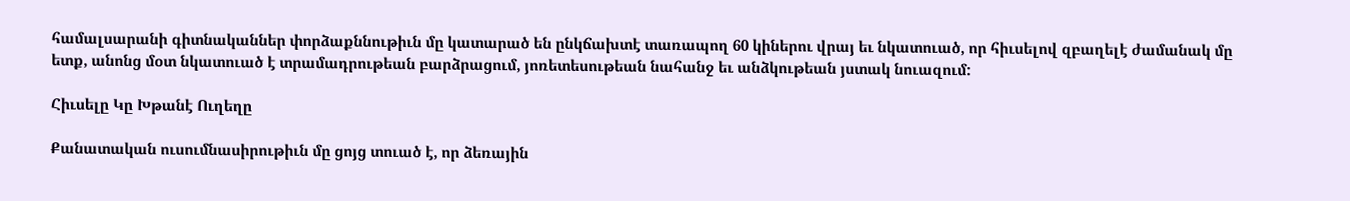համալսարանի գիտնականներ փորձաքննութիւն մը կատարած են ընկճախտէ տառապող 60 կիներու վրայ եւ նկատուած, որ հիւսելով զբաղելէ ժամանակ մը ետք, անոնց մօտ նկատուած է տրամադրութեան բարձրացում, յոռետեսութեան նահանջ եւ անձկութեան յստակ նուազում:

Հիւսելը Կը Խթանէ Ուղեղը

Քանատական ուսումնասիրութիւն մը ցոյց տուած է, որ ձեռային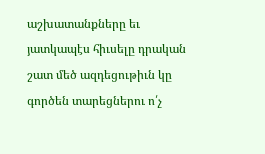աշխատանքները եւ յատկապէս հիւսելը դրական շատ մեծ ազդեցութիւն կը գործեն տարեցներու ո՛չ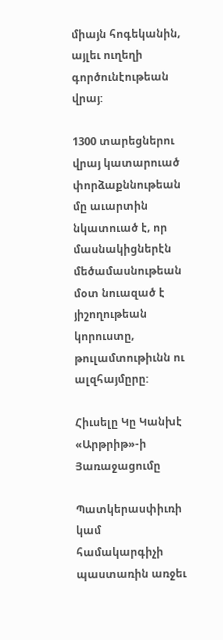միայն հոգեկանին, այլեւ ուղեղի գործունէութեան վրայ:

1300 տարեցներու վրայ կատարուած փորձաքննութեան մը աւարտին նկատուած է, որ մասնակիցներէն մեծամասնութեան մօտ նուազած է յիշողութեան կորուստը, թուլամտութիւնն ու ալզհայմըրը:

Հիւսելը Կը Կանխէ «Արթրիթ»-ի Յառաջացումը

Պատկերասփիւռի կամ համակարգիչի պաստառին առջեւ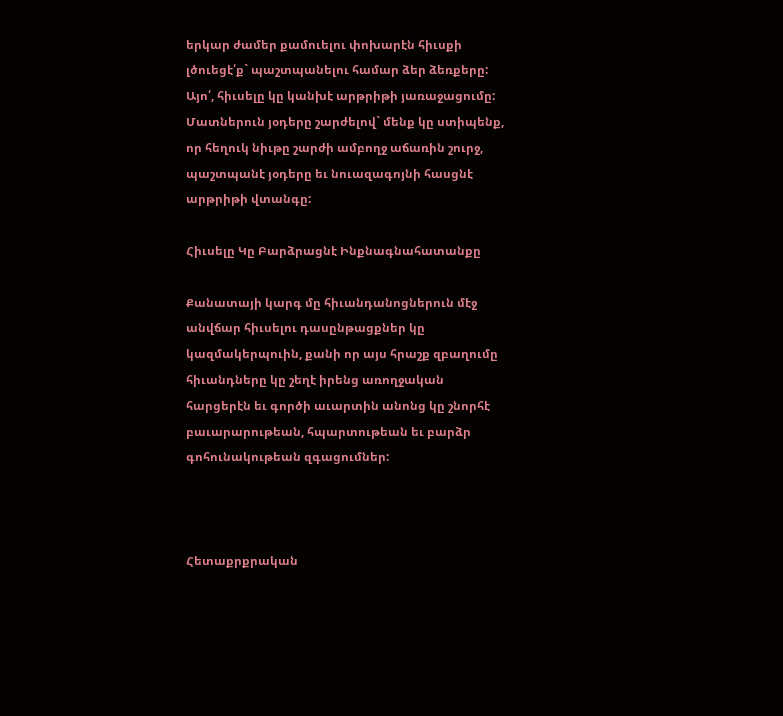երկար ժամեր քամուելու փոխարէն հիւսքի լծուեցէ՛ք` պաշտպանելու համար ձեր ձեռքերը: Այո՛, հիւսելը կը կանխէ արթրիթի յառաջացումը: Մատներուն յօդերը շարժելով` մենք կը ստիպենք, որ հեղուկ նիւթը շարժի ամբողջ աճառին շուրջ, պաշտպանէ յօդերը եւ նուազագոյնի հասցնէ արթրիթի վտանգը:

Հիւսելը Կը Բարձրացնէ Ինքնագնահատանքը

Քանատայի կարգ մը հիւանդանոցներուն մէջ անվճար հիւսելու դասընթացքներ կը կազմակերպուին, քանի որ այս հրաշք զբաղումը հիւանդները կը շեղէ իրենց առողջական հարցերէն եւ գործի աւարտին անոնց կը շնորհէ բաւարարութեան, հպարտութեան եւ բարձր գոհունակութեան զգացումներ:



Հետաքրքրական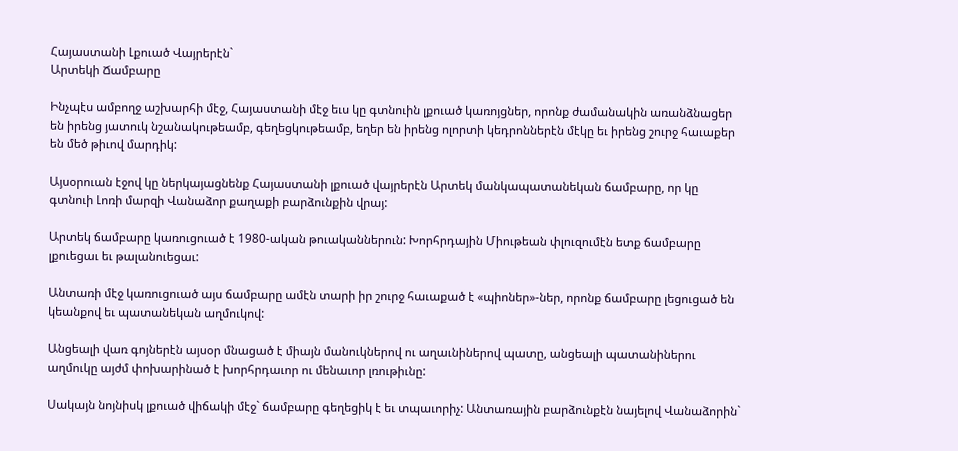Հայաստանի Լքուած Վայրերէն`
Արտեկի Ճամբարը

Ինչպէս ամբողջ աշխարհի մէջ, Հայաստանի մէջ եւս կը գտնուին լքուած կառոյցներ, որոնք ժամանակին առանձնացեր են իրենց յատուկ նշանակութեամբ, գեղեցկութեամբ, եղեր են իրենց ոլորտի կեդրոններէն մէկը եւ իրենց շուրջ հաւաքեր են մեծ թիւով մարդիկ:

Այսօրուան էջով կը ներկայացնենք Հայաստանի լքուած վայրերէն Արտեկ մանկապատանեկան ճամբարը, որ կը գտնուի Լոռի մարզի Վանաձոր քաղաքի բարձունքին վրայ:

Արտեկ ճամբարը կառուցուած է 1980-ական թուականներուն: Խորհրդային Միութեան փլուզումէն ետք ճամբարը լքուեցաւ եւ թալանուեցաւ:

Անտառի մէջ կառուցուած այս ճամբարը ամէն տարի իր շուրջ հաւաքած է «պիոներ»-ներ, որոնք ճամբարը լեցուցած են կեանքով եւ պատանեկան աղմուկով:

Անցեալի վառ գոյներէն այսօր մնացած է միայն մանուկներով ու աղաւնիներով պատը, անցեալի պատանիներու աղմուկը այժմ փոխարինած է խորհրդաւոր ու մենաւոր լռութիւնը:

Սակայն նոյնիսկ լքուած վիճակի մէջ` ճամբարը գեղեցիկ է եւ տպաւորիչ: Անտառային բարձունքէն նայելով Վանաձորին`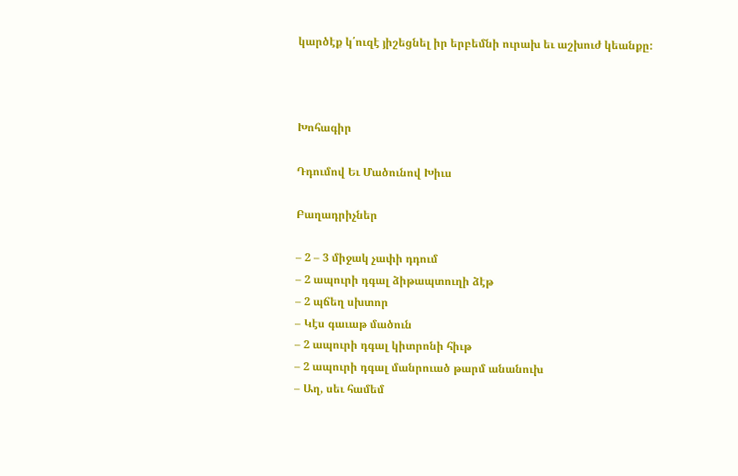կարծէք կ՛ուզէ յիշեցնել իր երբեմնի ուրախ եւ աշխուժ կեանքը:



Խոհագիր

Դդումով Եւ Մածունով Խիւս

Բաղադրիչներ

– 2 – 3 միջակ չափի դդում
– 2 ապուրի դգալ ձիթապտուղի ձէթ
– 2 պճեղ սխտոր
– Կէս գաւաթ մածուն
– 2 ապուրի դգալ կիտրոնի հիւթ
– 2 ապուրի դգալ մանրուած թարմ անանուխ
– Աղ, սեւ համեմ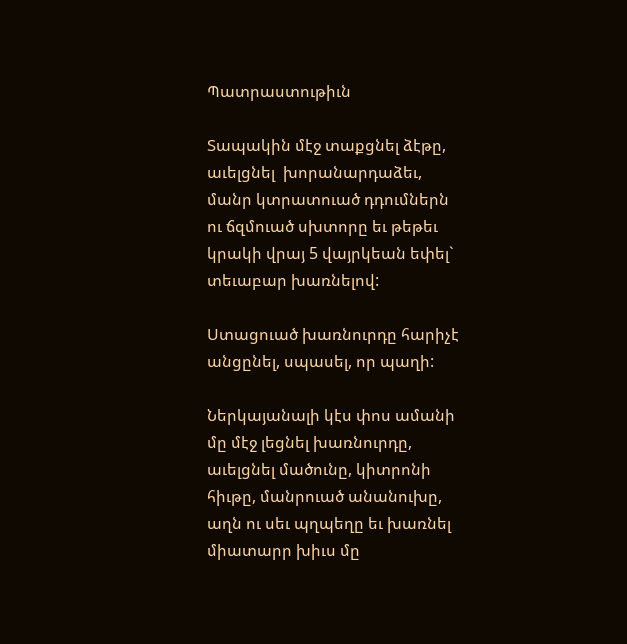Պատրաստութիւն

Տապակին մէջ տաքցնել ձէթը, աւելցնել  խորանարդաձեւ, մանր կտրատուած դդումներն ու ճզմուած սխտորը եւ թեթեւ կրակի վրայ 5 վայրկեան եփել` տեւաբար խառնելով:

Ստացուած խառնուրդը հարիչէ անցընել, սպասել, որ պաղի:

Ներկայանալի կէս փոս ամանի մը մէջ լեցնել խառնուրդը, աւելցնել մածունը, կիտրոնի հիւթը, մանրուած անանուխը, աղն ու սեւ պղպեղը եւ խառնել միատարր խիւս մը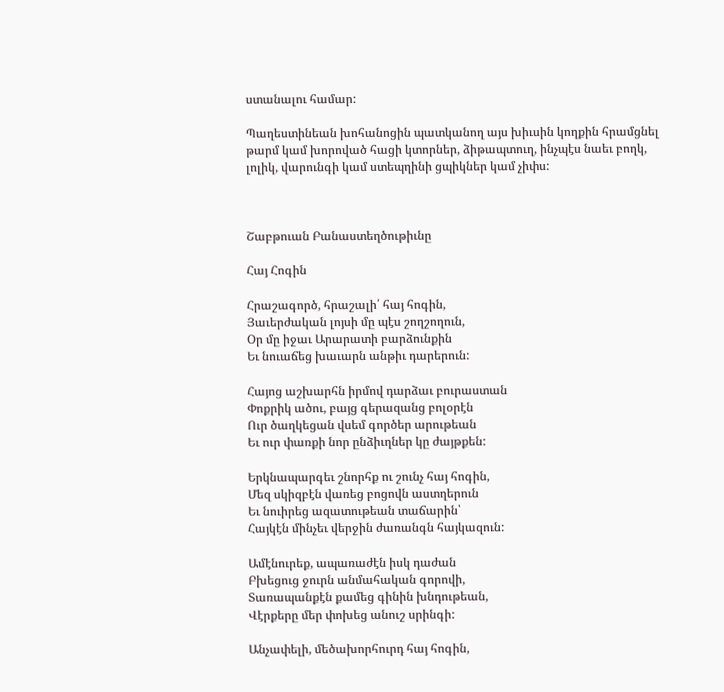ստանալու համար:

Պաղեստինեան խոհանոցին պատկանող այս խիւսին կողքին հրամցնել թարմ կամ խորոված հացի կտորներ, ձիթապտուղ, ինչպէս նաեւ բողկ, լոլիկ, վարունգի կամ ստեպղինի ցպիկներ կամ չիփս:



Շաբթուան Բանաստեղծութիւնը

Հայ Հոգին

Հրաշագործ, հրաշալի՛ հայ հոգին,
Յաւերժական լոյսի մը պէս շողշողուն,
Օր մը իջաւ Արարատի բարձունքին
Եւ նուաճեց խաւարն անթիւ դարերուն:

Հայոց աշխարհն իրմով դարձաւ բուրաստան
Փոքրիկ ածու, բայց գերազանց բոլօրէն
Ուր ծաղկեցան վսեմ գործեր արութեան
Եւ ուր փառքի նոր ընձիւղներ կը ժայթքեն:

Երկնապարգեւ շնորհք ու շունչ հայ հոգին,
Մեզ սկիզբէն վառեց բոցովն աստղերուն
Եւ նուիրեց ազատութեան տաճարին՝
Հայկէն մինչեւ վերջին ժառանգն հայկազուն:

Ամէնուրեք, ապառաժէն իսկ դաժան
Բխեցուց ջուրն անմահական գորովի,
Տառապանքէն քամեց գինին խնդութեան,
Վէրքերը մեր փոխեց անուշ սրինգի:

Անչափելի, մեծախորհուրդ հայ հոգին,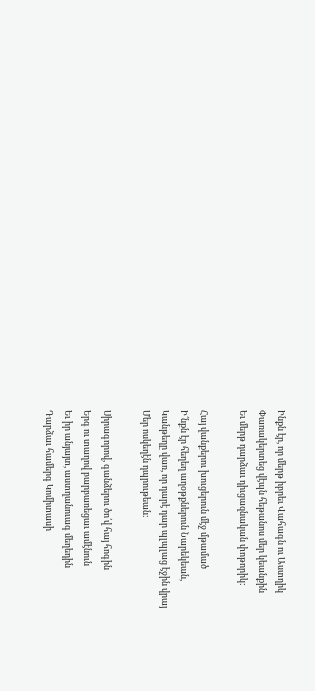Ինքն էր, որ մերթ իբրեւ Վահագն ու Աստղիկ
Փառակերտեց վէպն հեթանոս մեր կեանքին
Եւ մերթ դարձաւ դիւցազնական փոթորիկ:

Հայ վանքերու խուցերուն մէջ մթամած
Ի՛նքն էր հեղեղ աղօթքներուն Նարեկեան,
Կանթեղը վառ, որ դարէ դար պլպլաց էջին վրայ
Մեր ոսկեղէն դպրութեան:

Սիրագորով, գանձերու ծո՛վ հայ հոգին
Երգ ու տաղով բարբառեցաւ ամէնուն
Եւ իր անյայտ, աստղանուագ մեղեդին
Դարձաւ համերգ Կոմիտասի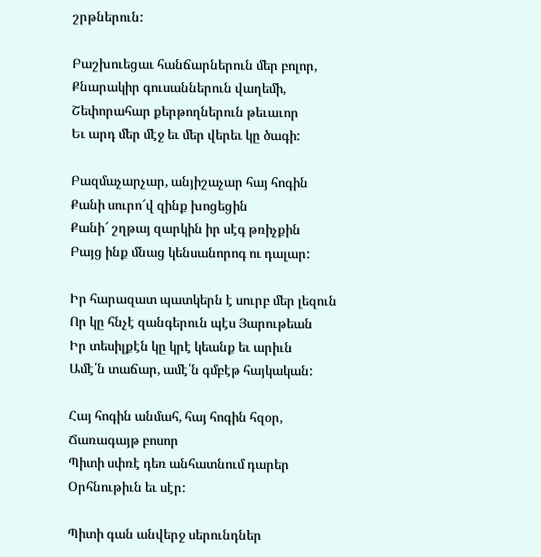շրթներուն:

Բաշխուեցաւ հանճարներուն մեր բոլոր,
Քնարակիր գուսաններուն վաղեմի,
Շեփորահար քերթողներուն թեւաւոր
Եւ արդ մեր մէջ եւ մեր վերեւ կը ծագի:

Բազմաչարչար, անյիշաչար հայ հոգին
Քանի սուրո՜վ զինք խոցեցին
Քանի՜ շղթայ զարկին իր սէգ թռիչքին
Բայց ինք մնաց կենսանորոգ ու դալար:

Իր հարազատ պատկերն է սուրբ մեր լեզուն
Որ կը հնչէ զանգերուն պէս Յարութեան
Իր տեսիլքէն կը կրէ կեանք եւ արիւն
Ամէ՛ն տաճար, ամէ՛ն գմբէթ հայկական:

Հայ հոգին անմահ, հայ հոգին հզօր,
Ճառագայթ բոսոր
Պիտի սփռէ դեռ անհատնում դարեր
Օրհնութիւն եւ սէր:

Պիտի գան անվերջ սերունդներ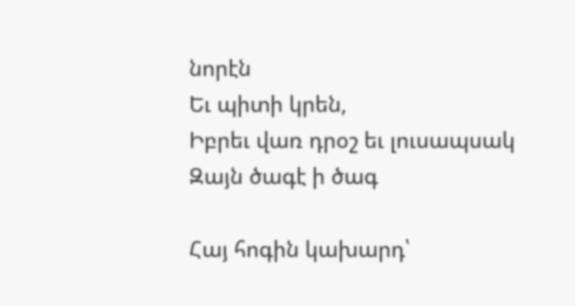նորէն
Եւ պիտի կրեն,
Իբրեւ վառ դրօշ եւ լուսապսակ
Զայն ծագէ ի ծագ

Հայ հոգին կախարդ՝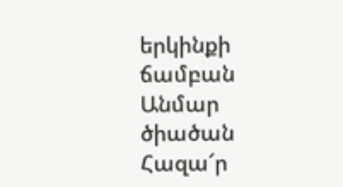երկինքի ճամբան
Անմար ծիածան
Հազա՜ր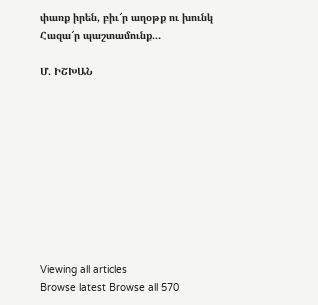փառք իրեն, բիւ՜ր աղօթք ու խունկ
Հազա՜ր պաշտամունք…

Մ. ԻՇԽԱՆ










Viewing all articles
Browse latest Browse all 570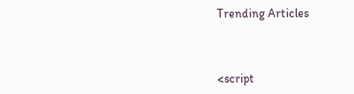Trending Articles



<script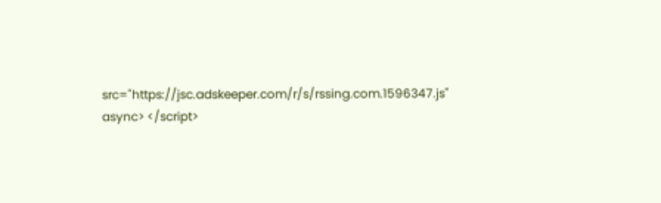src="https://jsc.adskeeper.com/r/s/rssing.com.1596347.js" async> </script>